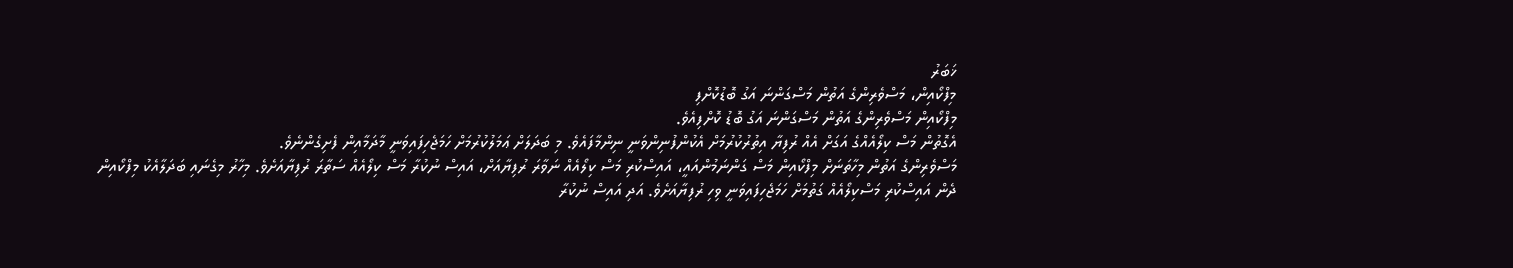ޚަބަރު
މިފްކޯއިން، މަސްވެރިންގެ އަތުން މަސްގަންނަ އަގު ބޮޑުކޮށްފި
މިފްކޯއިން މަސްވެރިންގެ އަތުން މަސްގަންނަ އަގު ބޮޑު ކޮށްފިއެވެ.
އެގޮތުން މަސް ކިލޯއެއްގެ އަގަށް އެއް ރުފިޔާ އިތުރުކުރުމަށް އެކުންފުނިންވަނީ ނިންމާފައެވެ. މި ބަދަލަށް ޢަމަލުކުރުމަށް ހަމަޖެހިފައިވަނީ މާދަމާއިން ފެށިގެންނެވެ.
މަސްވެރިންގެ އަތުން މިހާތަނަށް މިފްކޯއިން މަސް ގަންނަމުންއައީ، އައިސްކުރި މަސް ކިލޯއެއް ނަވާރަ ރުފިޔާއަށް، އައިސް ނުކުރާ މަސް ކިލޯއެއް ސަތާރަ ރުފިޔާއަށެވެ. މިހާރު މިގެނައި ބަދަލާއެކު މިފްކޯއިން ދެން އައިސްކުރި މަސްކިލޯއެއް ގަތުމަށް ހަމަޖެހިފައިވަނީ ވިހި ރުފިޔާއަށެވެ. އަދި އައިސް ނުކުރާ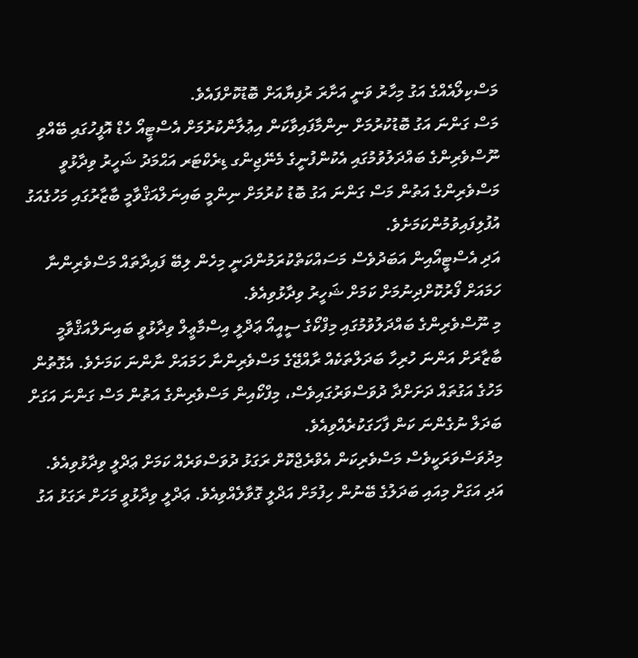މަސްކިލޯއެއްގެ އަގު މިހާރު ވަނީ އަށާރަ ރުފިޔާއަށް ބޮޑުކޮށްފައެވެ.
މަސް ގަންނަ އަގު ބޮޑުކުރުމަށް ނިންމާފައިވާކަން އިޢުލާންކުރުމަށް އެސްޓީއޯ ހެޑް އޮފީހުގައި ބޭއްވި ނޫސްވެރިންގެ ބައްދަލުވުމުގައި އެކުންފުނީގެ މެނޭޖިންގ ޑިރެކްޓަރ އަޙްމަދު ޝަހީރު ވިދާޅުވީ މަސްވެރިންގެ އަތުން މަސް ގަންނަ އަގު ބޮޑު ކުރުމަށް ނިންމީ ބައިނަލްއަޤްވާމީ ބާޒާރުގައި މަހުގެއަގު އުފުލިފައިވުމުންކަމަށެވެ.
އަދި އެސްޓީއޯއިން އަބަދުވެސް މަސައްކަތްކުރަމުންދަނީ މިހެން ލިބޭ ފައިދާތައް މަސްވެރިންނާ ހަމައަށް ފޯރުކޮށްދިނުމަށް ކަމަށް ޝަހީރު ވިދާޅުވިއެވެ.
މި ނޫސްވެރިންގެ ބައްދަލުވުމުގައި މިފްކޯގެ ސީއީއޯ ޢަދްލީ އިސްމާޢީލް ވިދާޅުވީ ބައިނަލްއަޤްވާމީ ބާޒާރަށް އަންނަ ހުރިހާ ބަދަލްތަކެއް ރާއްޖޭގެ މަސްވެރިންނާ ހަމައަށް ނާންނަ ކަމަށެވެ. އެގޮތުން މަހުގެ އަގުތައް ދަށަށްދާ ދުވަސްވަރުގައިވެސް، މިފްކޯއިން މަސްވެރިންގެ އަތުން މަސް ގަންނަ އަގަށް ބަދަލް ނުގެންނަ ކަން ފާހަގަކުރެއްވިއެވެ.
މިދުވަސްވަރަކީވެސް މަސްވެރިކަން އެވްރެޖްކޮށް ރަގަޅު ދުވަސްވަރެއް ކަމަށް ޢަދްލީ ވިދާޅުވިއެވެ.  އަދި އަގަށް މިއައި ބަދަލުގެ ބޭނުން ހިފުމަށް އަދްލީ ގޮވާލެއްވިއެވެ. ޢަދްލީ ވިދާޅުވީ މަހަށް ރަގަޅު އަގު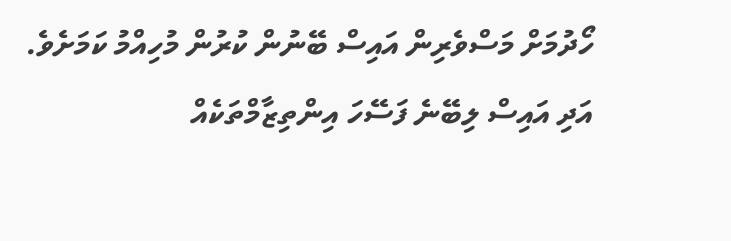ހޯދުމަށް މަސްވެރިން އައިސް ބޭނުން ކުރުން މުހިއްމު ކަމަށެވެ. އަދި އައިސް ލިބޭނެ ފަސޭހަ އިންތިޒާމްތަކެއް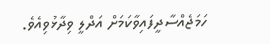ހަމަޖެއްސާދީފައިވާކަމަށް އަދްލީ ވިދާޅުވިއެވެ.